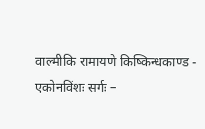वाल्मीकि रामायणे किष्किन्धकाण्ड - एकोनविंशः सर्गः –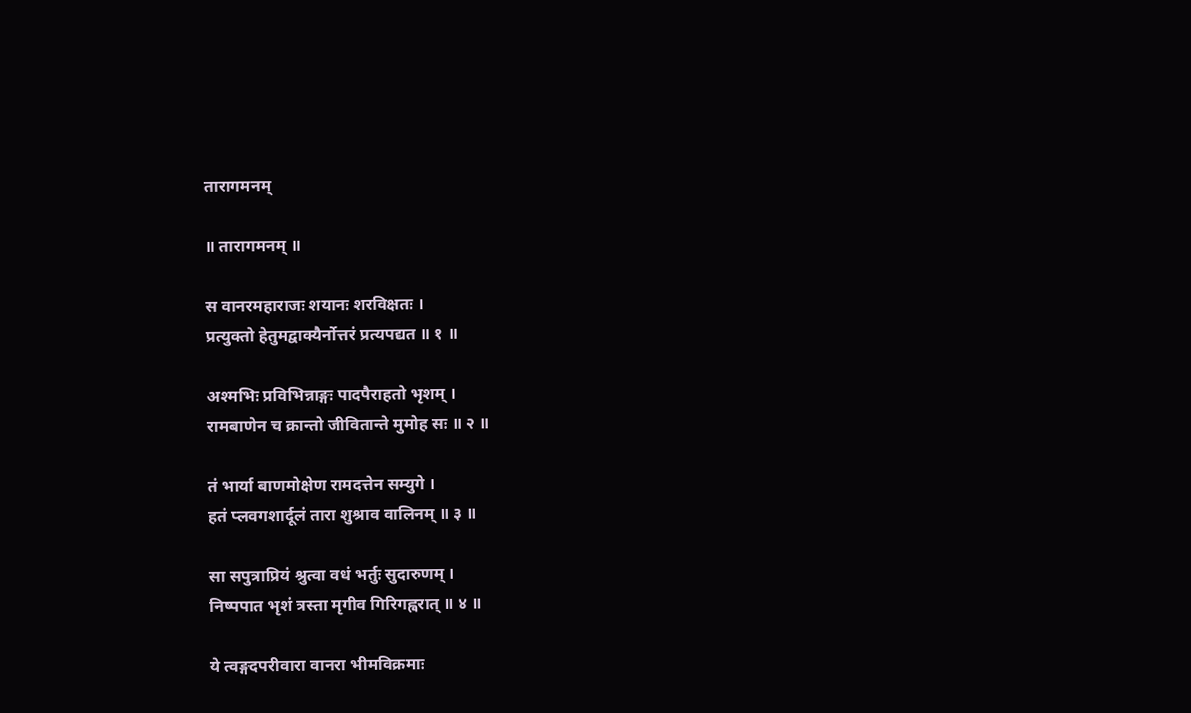तारागमनम्

॥ तारागमनम् ॥

स वानरमहाराजः शयानः शरविक्षतः ।
प्रत्युक्तो हेतुमद्वाक्यैर्नोत्तरं प्रत्यपद्यत ॥ १ ॥

अश्मभिः प्रविभिन्नाङ्गः पादपैराहतो भृशम् ।
रामबाणेन च क्रान्तो जीवितान्ते मुमोह सः ॥ २ ॥

तं भार्या बाणमोक्षेण रामदत्तेन सम्युगे ।
हतं प्लवगशार्दूलं तारा शुश्राव वालिनम् ॥ ३ ॥

सा सपुत्राप्रियं श्रुत्वा वधं भर्तुः सुदारुणम् ।
निष्पपात भृशं त्रस्ता मृगीव गिरिगह्वरात् ॥ ४ ॥

ये त्वङ्गदपरीवारा वानरा भीमविक्रमाः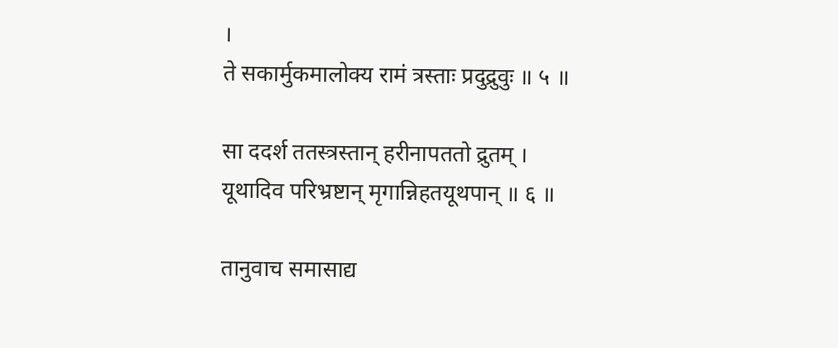।
ते सकार्मुकमालोक्य रामं त्रस्ताः प्रदुद्रुवुः ॥ ५ ॥

सा ददर्श ततस्त्रस्तान् हरीनापततो द्रुतम् ।
यूथादिव परिभ्रष्टान् मृगान्निहतयूथपान् ॥ ६ ॥

तानुवाच समासाद्य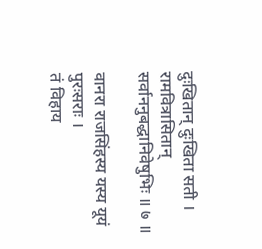दुःखितान् दुःखिता सती ।
रामवित्रासितान् सर्वाननुबद्धानिवेषुभिः ॥ ७ ॥

वानरा राजसिंहस्य यस्य यूयं पुरःसराः ।
तं विहाय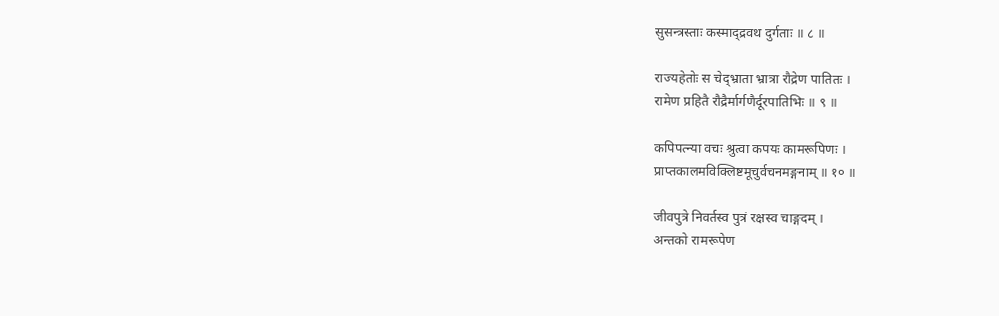सुसन्त्रस्ताः कस्माद्द्रवथ दुर्गताः ॥ ८ ॥

राज्यहेतोः स चेद्भ्राता भ्रात्रा रौद्रेण पातितः ।
रामेण प्रहितै रौद्रैर्मार्गणैर्दूरपातिभिः ॥ ९ ॥

कपिपत्न्या वचः श्रुत्वा कपयः कामरूपिणः ।
प्राप्तकालमविक्लिष्टमूचुर्वचनमङ्गनाम् ॥ १० ॥

जीवपुत्रे निवर्तस्व पुत्रं रक्षस्व चाङ्गदम् ।
अन्तको रामरूपेण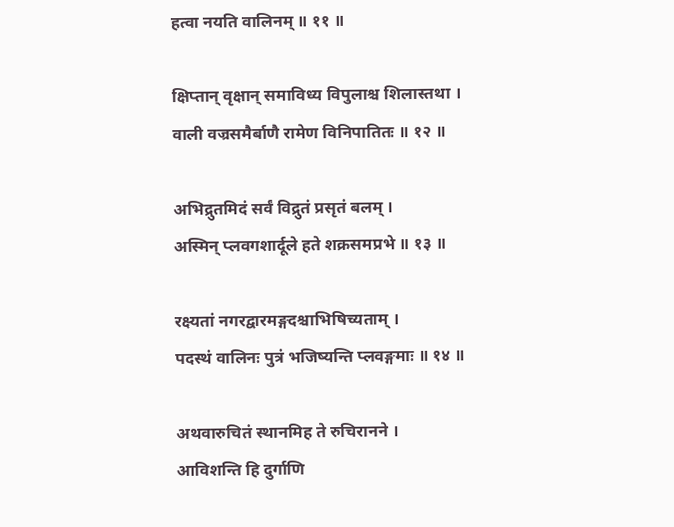हत्वा नयति वालिनम् ॥ ११ ॥

क्षिप्तान् वृक्षान् समाविध्य विपुलाश्च शिलास्तथा ।
वाली वज्रसमैर्बाणै रामेण विनिपातितः ॥ १२ ॥

अभिद्रुतमिदं सर्वं विद्रुतं प्रसृतं बलम् ।
अस्मिन् प्लवगशार्दूले हते शक्रसमप्रभे ॥ १३ ॥

रक्ष्यतां नगरद्वारमङ्गदश्चाभिषिच्यताम् ।
पदस्थं वालिनः पुत्रं भजिष्यन्ति प्लवङ्गमाः ॥ १४ ॥

अथवारुचितं स्थानमिह ते रुचिरानने ।
आविशन्ति हि दुर्गाणि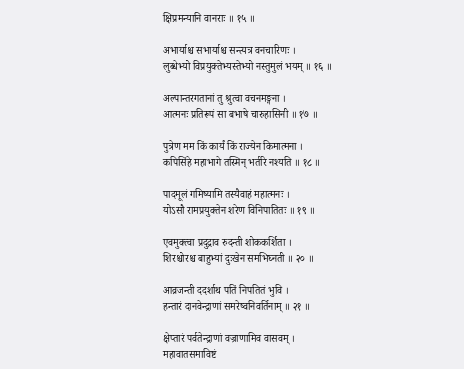क्षिप्रमन्यानि वानराः ॥ १५ ॥

अभार्याश्च सभार्याश्च सन्त्यत्र वनचारिणः ।
लुब्धेभ्यो विप्रयुक्तेभ्यस्तेभ्यो नस्तुमुलं भयम् ॥ १६ ॥

अल्पान्तरगतानां तु श्रुत्वा वचनमङ्गना ।
आत्मनः प्रतिरूपं सा बभाषे चारुहासिनी ॥ १७ ॥

पुत्रेण मम किं कार्यं किं राज्येन किमात्मना ।
कपिसिंहे महाभागे तस्मिन् भर्तरि नश्यति ॥ १८ ॥

पादमूलं गमिष्यामि तस्यैवाहं महात्मनः ।
योऽसौ रामप्रयुक्तेन शरेण विनिपातितः ॥ १९ ॥

एवमुक्त्वा प्रदुद्राव रुदन्ती शोककर्शिता ।
शिरश्चोरश्च बाहुभ्यां दुःखेन समभिघ्नती ॥ २० ॥

आव्रजन्ती ददर्शाथ पतिं निपतितं भुवि ।
हन्तारं दानवेन्द्राणां समरेष्वनिवर्तिनाम् ॥ २१ ॥

क्षेप्तारं पर्वतेन्द्राणां वज्राणामिव वासवम् ।
महावातसमाविष्टं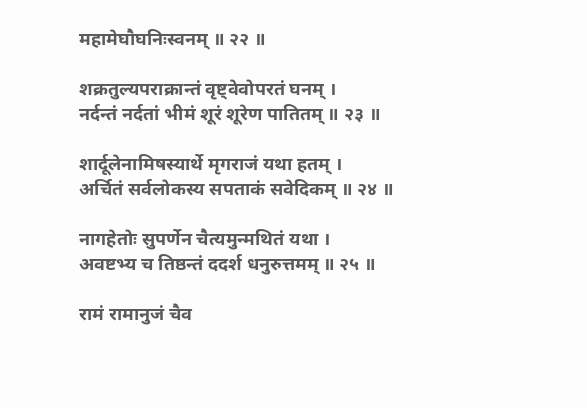महामेघौघनिःस्वनम् ॥ २२ ॥

शक्रतुल्यपराक्रान्तं वृष्ट्वेवोपरतं घनम् ।
नर्दन्तं नर्दतां भीमं शूरं शूरेण पातितम् ॥ २३ ॥

शार्दूलेनामिषस्यार्थे मृगराजं यथा हतम् ।
अर्चितं सर्वलोकस्य सपताकं सवेदिकम् ॥ २४ ॥

नागहेतोः सुपर्णेन चैत्यमुन्मथितं यथा ।
अवष्टभ्य च तिष्ठन्तं ददर्श धनुरुत्तमम् ॥ २५ ॥

रामं रामानुजं चैव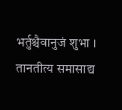भर्तुश्चैवानुजं शुभा ।
तानतीत्य समासाद्य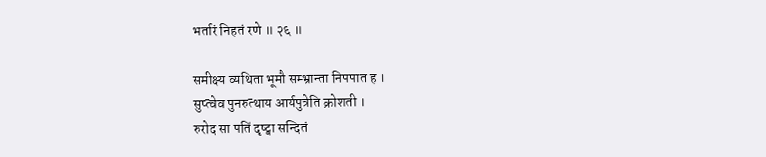भर्तारं निहतं रणे ॥ २६ ॥

समीक्ष्य व्यथिता भूमौ सम्भ्रान्ता निपपात ह ।
सुप्त्वेव पुनरुत्थाय आर्यपुत्रेति क्रोशती ।
रुरोद सा पतिं दृष्ट्वा सन्दितं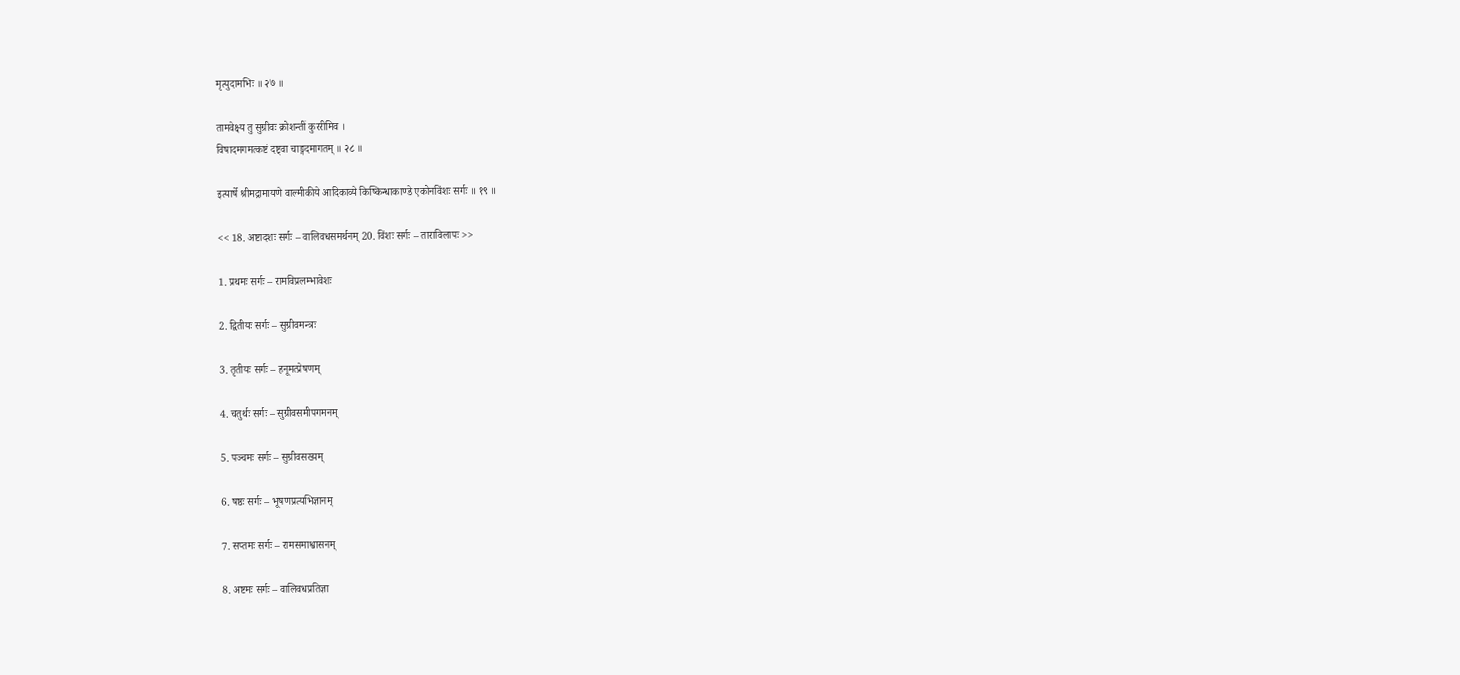मृत्युदामभिः ॥ २७ ॥

तामवेक्ष्य तु सुग्रीवः क्रोशन्तीं कुररीमिव ।
विषादमगमत्कष्टं दष्ट्वा चाङ्गदमागतम् ॥ २८ ॥

इत्यार्षे श्रीमद्रामायणे वाल्मीकीये आदिकाव्ये किष्किन्धाकाण्डे एकोनविंशः सर्गः ॥ १९ ॥

<< 18. अष्टादशः सर्गः – वालिवधसमर्थनम् 20. विंशः सर्गः – ताराविलापः >>

1. प्रथमः सर्गः – रामविप्रलम्भावेशः

2. द्वितीयः सर्गः – सुग्रीवमन्त्रः

3. तृतीयः सर्गः – हनूमत्प्रेषणम्

4. चतुर्थः सर्गः – सुग्रीवसमीपगमनम्

5. पञ्चमः सर्गः – सुग्रीवसख्यम्

6. षष्ठः सर्गः – भूषणप्रत्यभिज्ञानम्

7. सप्तमः सर्गः – रामसमाश्वासनम्

8. अष्टमः सर्गः – वालिवधप्रतिज्ञा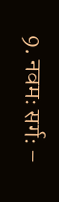9. नवमः सर्गः –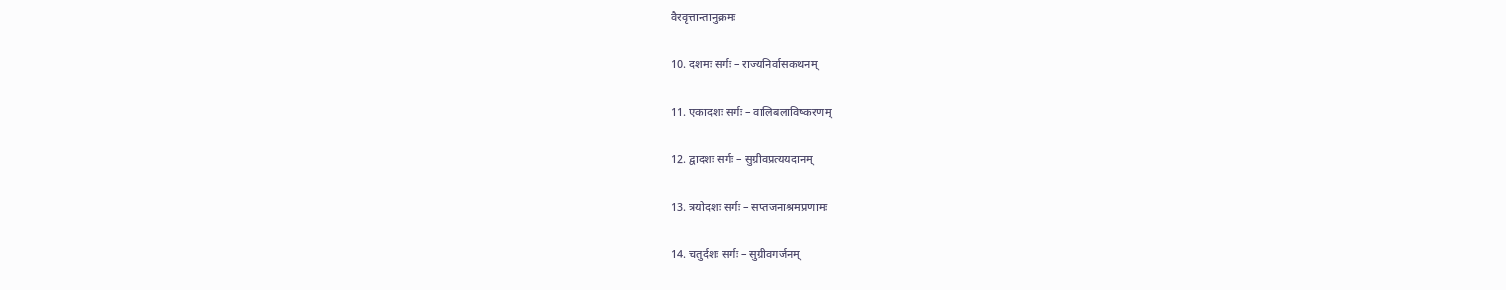वैरवृत्तान्तानुक्रमः

10. दशमः सर्गः – राज्यनिर्वासकथनम्

11. एकादशः सर्गः – वालिबलाविष्करणम्

12. द्वादशः सर्गः – सुग्रीवप्रत्ययदानम्

13. त्रयोदशः सर्गः – सप्तजनाश्रमप्रणामः

14. चतुर्दशः सर्गः – सुग्रीवगर्जनम्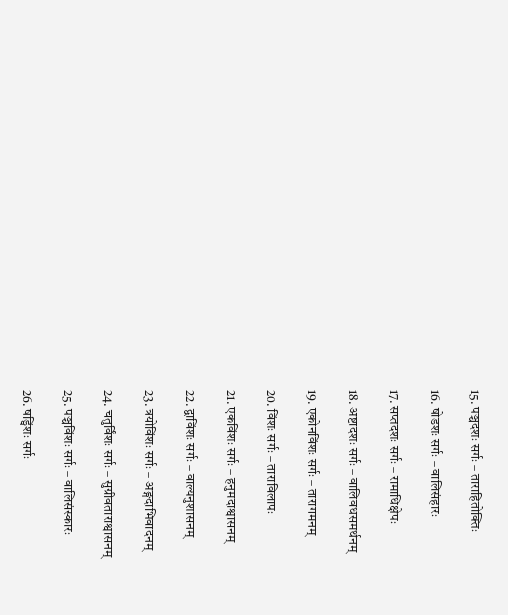15. पञ्चदशः सर्गः – ताराहितोक्तिः

16. षोडशः सर्गः – वालिसंहारः

17. सप्तदशः सर्गः – रामाधिक्षेपः

18. अष्टादशः सर्गः – वालिवधसमर्थनम्

19. एकोनविंशः सर्गः – तारागमनम्

20. विंशः सर्गः – ताराविलापः

21. एकविंशः सर्गः – हनुमदाश्वासनम्

22. द्वाविंशः सर्गः – वाल्यनुशासनम्

23. त्रयोविंशः सर्गः – अङ्गदाभिवादनम्

24. चतुर्विंशः सर्गः – सुग्रीवताराश्वासनम्

25. पञ्चविंशः सर्गः – वालिसंस्कारः

26. षड्विंशः सर्गः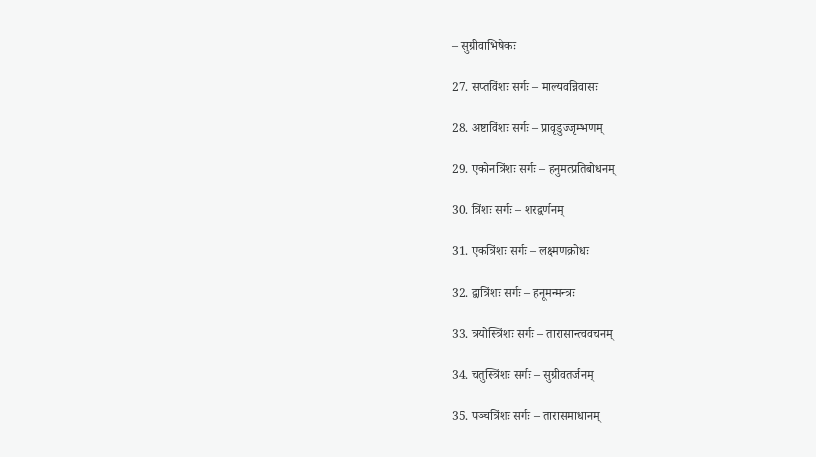– सुग्रीवाभिषेकः

27. सप्तविंशः सर्गः – माल्यवन्निवासः

28. अष्टाविंशः सर्गः – प्रावृडुज्जृम्भणम्

29. एकोनत्रिंशः सर्गः – हनुमत्प्रतिबोधनम्

30. त्रिंशः सर्गः – शरद्वर्णनम्

31. एकत्रिंशः सर्गः – लक्ष्मणक्रोधः

32. द्वात्रिंशः सर्गः – हनूमन्मन्त्रः

33. त्रयोस्त्रिंशः सर्गः – तारासान्त्ववचनम्

34. चतुस्त्रिंशः सर्गः – सुग्रीवतर्जनम्

35. पञ्चत्रिंशः सर्गः – तारासमाधानम्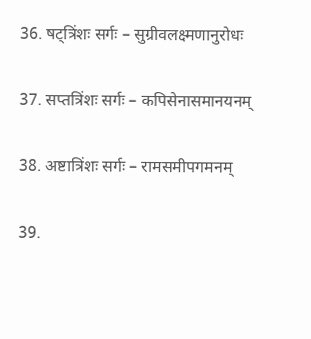36. षट्त्रिंशः सर्गः – सुग्रीवलक्ष्मणानुरोधः

37. सप्तत्रिंशः सर्गः – कपिसेनासमानयनम्

38. अष्टात्रिंशः सर्गः – रामसमीपगमनम्

39.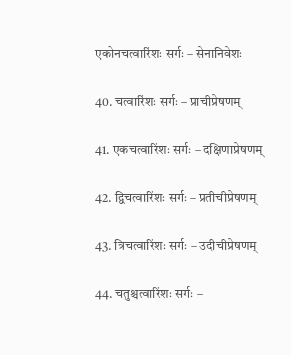एकोनचत्वारिंशः सर्गः – सेनानिवेशः

40. चत्वारिंशः सर्गः – प्राचीप्रेषणम्

41. एकचत्वारिंशः सर्गः – दक्षिणाप्रेषणम्

42. द्विचत्वारिंशः सर्गः – प्रतीचीप्रेषणम्

43. त्रिचत्वारिंशः सर्गः – उदीचीप्रेषणम्

44. चतुश्चत्वारिंशः सर्गः –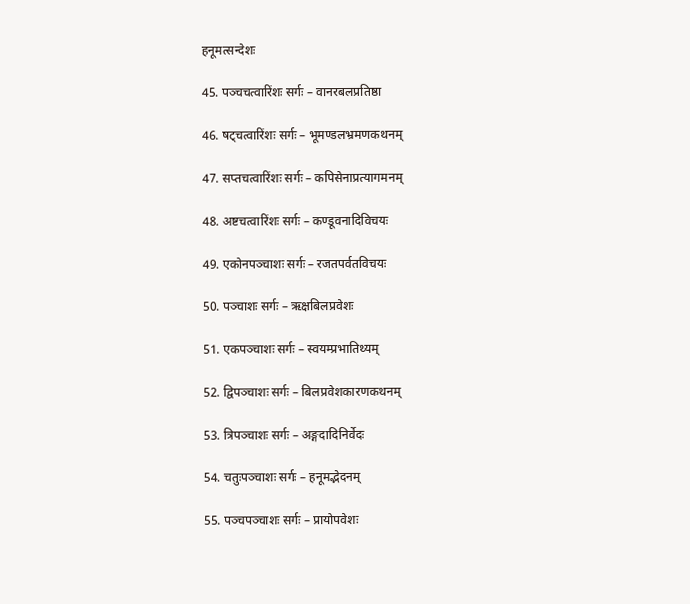हनूमत्सन्देशः

45. पञ्चचत्वारिंशः सर्गः – वानरबलप्रतिष्ठा

46. षट्चत्वारिंशः सर्गः – भूमण्डलभ्रमणकथनम्

47. सप्तचत्वारिंशः सर्गः – कपिसेनाप्रत्यागमनम्

48. अष्टचत्वारिंशः सर्गः – कण्डूवनादिविचयः

49. एकोनपञ्चाशः सर्गः – रजतपर्वतविचयः

50. पञ्चाशः सर्गः – ऋक्षबिलप्रवेशः

51. एकपञ्चाशः सर्गः – स्वयम्प्रभातिथ्यम्

52. द्विपञ्चाशः सर्गः – बिलप्रवेशकारणकथनम्

53. त्रिपञ्चाशः सर्गः – अङ्गदादिनिर्वेदः

54. चतुःपञ्चाशः सर्गः – हनूमद्भेदनम्

55. पञ्चपञ्चाशः सर्गः – प्रायोपवेशः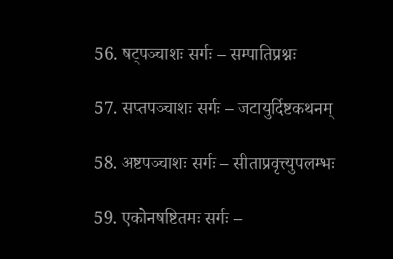56. षट्पञ्चाशः सर्गः – सम्पातिप्रश्नः

57. सप्तपञ्चाशः सर्गः – जटायुर्दिष्टकथनम्

58. अष्टपञ्चाशः सर्गः – सीताप्रवृत्त्युपलम्भः

59. एकोनषष्टितमः सर्गः –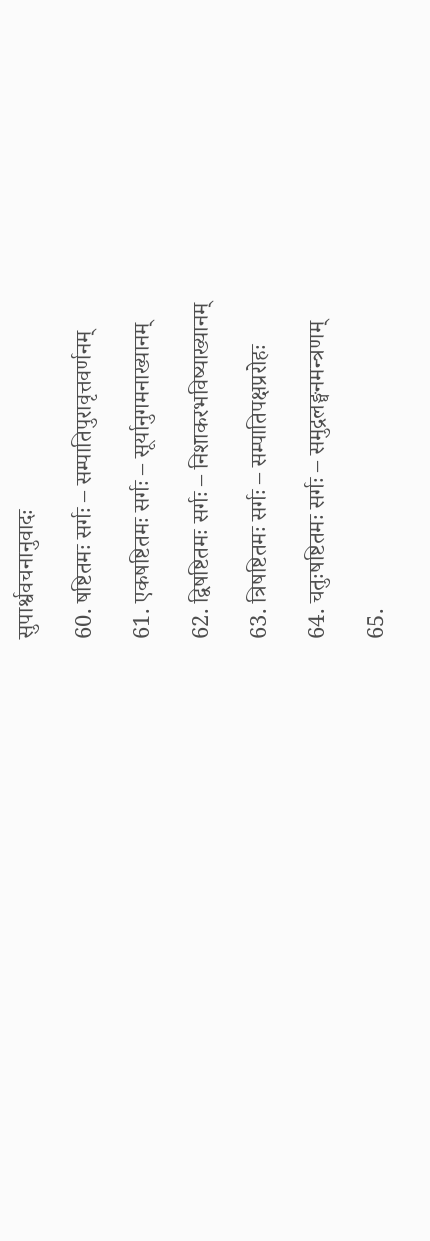सुपार्श्ववचनानुवादः

60. षष्टितमः सर्गः – सम्पातिपुरावृत्तवर्णनम्

61. एकषष्टितमः सर्गः – सूर्यानुगमनाख्यानम्

62. द्विषष्टितमः सर्गः – निशाकरभविष्याख्यानम्

63. त्रिषष्टितमः सर्गः – सम्पातिपक्षप्ररोहः

64. चतुःषष्टितमः सर्गः – समुद्रलङ्घनमन्त्रणम्

65.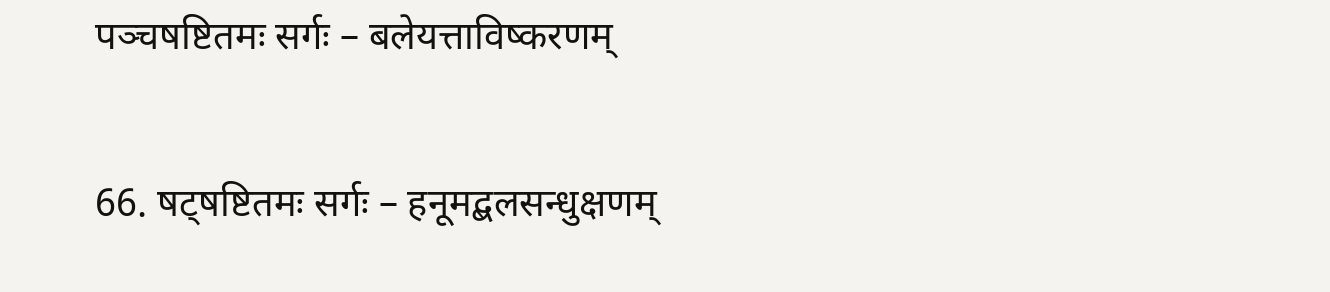पञ्चषष्टितमः सर्गः – बलेयत्ताविष्करणम्

66. षट्षष्टितमः सर्गः – हनूमद्बलसन्धुक्षणम्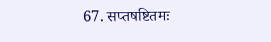67. सप्तषष्टितमः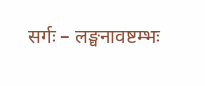सर्गः – लङ्घनावष्टम्भः